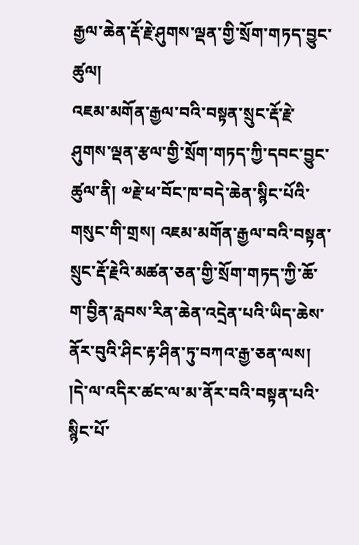རྒྱལ་ཆེན་རྡོ་རྗེ་ཤུགས་ལྡན་གྱི་སྲོག་གཏད་བྱུང་ཚུལ།
འཇམ་མགོན་རྒྱལ་བའི་བསྟན་སྲུང་རྡོ་རྗེ་ཤུགས་ལྡན་རྩལ་གྱི་སྲོག་གཏད་ཀྱི་དབང་བྱུང་ཚུལ་ནི། ༧རྗེ་ཕ་བོང་ཁ་བདེ་ཆེན་སྙིང་པོའི་གསུང་གི་གྲས། འཇམ་མགོན་རྒྱལ་བའི་བསྟན་སྲུང་རྡོ་རྗེའི་མཚན་ཅན་གྱི་སྲོག་གཏད་ཀྱི་ཆོ་ག་བྱིན་རླབས་རིན་ཆེན་འདྲེན་པའི་ཡིད་ཆེས་ནོར་བུའི་ཤིང་རྟ་ཤིན་ཏུ་བཀའ་རྒྱ་ཅན་ལས།
།དེ་ལ་འདིར་ཚང་ལ་མ་ནོར་བའི་བསྟན་པའི་སྙིང་པོ་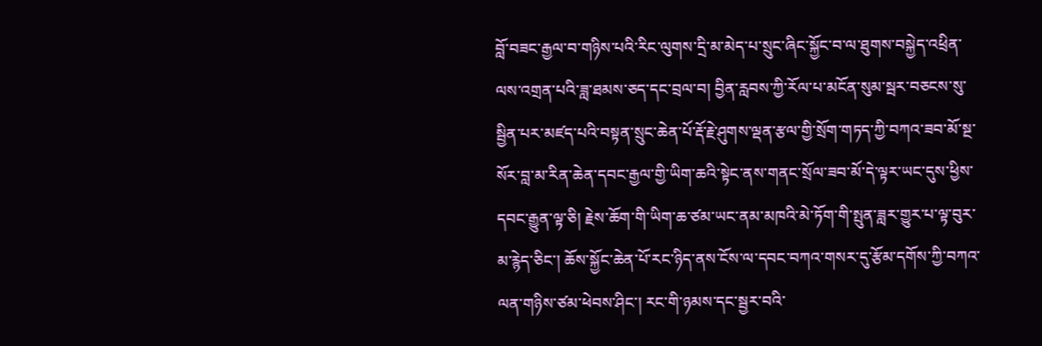བློ་བཟང་རྒྱལ་བ་གཉིས་པའི་རིང་ལུགས་དྲི་མ་མེད་པ་སྲུང་ཞིང་སྐྱོང་བ་ལ་ཐུགས་བསྐྱེད་འཕྲིན་ལས་འགྲན་པའི་ཟླ་ཐམས་ཅད་དང་བྲལ་བ། བྱིན་རླབས་ཀྱི་རོལ་པ་མངོན་སུམ་སྦར་བཅངས་སུ་སྦྱིན་པར་མཛད་པའི་བསྟན་སྲུང་ཆེན་པོ་རྡོ་རྗེ་ཤུགས་ལྡན་རྩལ་གྱི་སྲོག་གཏད་ཀྱི་བཀའ་ཟབ་མོ་སྔ་སོར་བླ་མ་རིན་ཆེན་དབང་རྒྱལ་གྱི་ཡིག་ཆའི་སྟེང་ནས་གནང་སྲོལ་ཟབ་མོ་དེ་ལྟར་ཡང་དུས་ཕྱིས་དབང་རྒྱུན་ལྟ་ཅི། རྗེས་ཆོག་གི་ཡིག་ཆ་ཙམ་ཡང་ནམ་མཁའི་མེ་ཏོག་གི་སྤུན་ཟླར་གྱུར་པ་ལྟ་བུར་མ་རྙེད་ཅིང་། ཆོས་སྐྱོང་ཆེན་པོ་རང་ཉིད་ནས་ངོས་ལ་དབང་བཀའ་གསར་དུ་རྩོམ་དགོས་ཀྱི་བཀའ་ལན་གཉིས་ཙམ་ཕེབས་ཤིང་། རང་གི་ཉམས་དང་སྦྱར་བའི་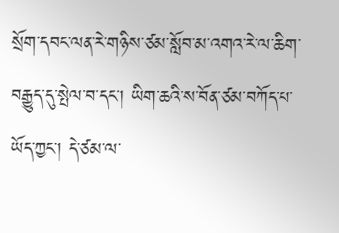སྲོག་དབང་ལན་རེ་གཉིས་ཙམ་སློབ་མ་འགའ་རེ་ལ་ཆིག་བརྒྱུད་དུ་སྤེལ་བ་དང་། ཡིག་ཆའི་ས་བོན་ཙམ་བཀོད་པ་ཡོད་ཀྱང་། དེ་ཙམ་ལ་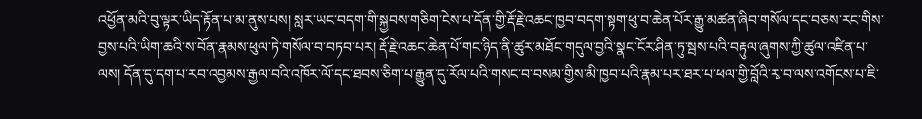འཕྱོན་མའི་བུ་ལྟར་ཡིད་རྟོན་པ་མ་ནུས་པས། སླར་ཡང་བདག་གི་སྐྱབས་གཅིག་ངེས་པ་དོན་གྱི་རྡོ་རྗེ་འཆང་ཁྱབ་བདག་སྟག་ཕུ་བ་ཆེན་པོར་རྒྱུ་མཚན་ཞིབ་གསོལ་དང་བཅས་རང་གིས་བྱས་པའི་ཡིག་ཆའི་ས་བོན་རྣམས་ཕུལ་ཏེ་གསོལ་བ་བཏབ་པར། རྡོ་རྗེ་འཆང་ཆེན་པོ་གང་ཉིད་ནི་ཚུར་མཐོང་གདུལ་བྱའི་སྣང་ངོར་ཤིན་ཏུ་སྦས་པའི་བརྟུལ་ཞུགས་ཀྱི་ཚུལ་འཛིན་པ་ལས། དོན་དུ་དག་པ་རབ་འབྱམས་རྒྱལ་བའི་འཁོར་ལོ་དང་ཐབས་ཅིག་པ་རྒྱུན་དུ་རོལ་པའི་གསང་བ་བསམ་གྱིས་མི་ཁྱབ་པའི་རྣམ་པར་ཐར་པ་ཕལ་གྱི་བློའི་རྭ་བ་ལས་འགོངས་པ་ཇི་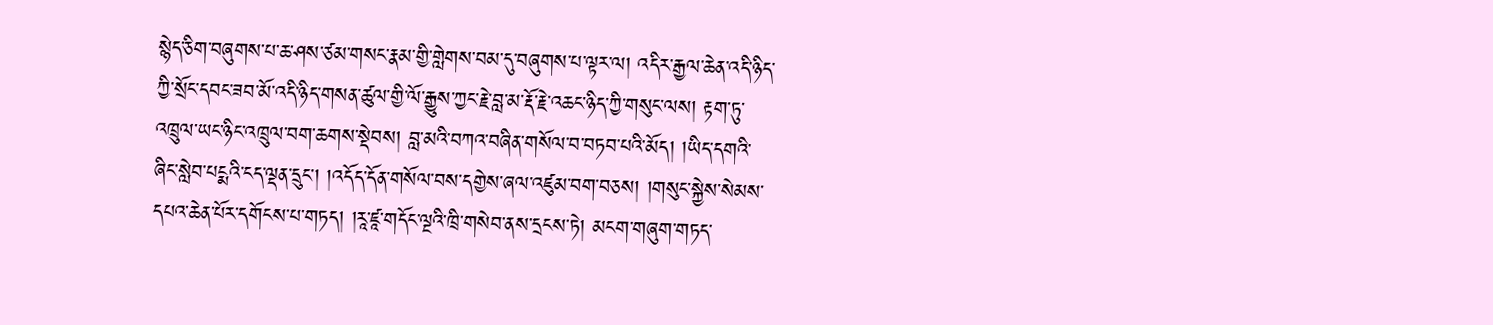སྙེད་ཅིག་བཞུགས་པ་ཆ་ཤས་ཙམ་གསང་རྣམ་གྱི་གླེགས་བམ་དུ་བཞུགས་པ་ལྟར་ལ། འདིར་རྒྱལ་ཆེན་འདི་ཉིད་ཀྱི་སྲོང་དབང་ཟབ་མོ་འདི་ཉིད་གསན་ཚུལ་གྱི་ལོ་རྒྱུས་ཀྱང་རྗེ་བླ་མ་རྡོ་རྗེ་འཆང་ཉིད་ཀྱི་གསུང་ལས། རྟག་ཏུ་འཁྲུལ་ཡང་ཉིང་འཁྲུལ་བག་ཆགས་སྡེབས། བླ་མའི་བཀའ་བཞིན་གསོལ་བ་བཏབ་པའི་མོད། །ཡིད་དགའི་ཞིང་སླེབ་པངྨའི་ངད་ལྡན་དྲུང་། །འདོད་དོན་གསོལ་བས་དགྱེས་ཞལ་འཛུམ་བག་བཅས། །གསུང་སྐྱེས་སེམས་དཔའ་ཆེན་པོར་དགོངས་པ་གཏད། །རཱ་ཛཱ་གདོང་ལྔའི་ཁྲི་གསེབ་ནས་དྲངས་ཏེ། མངག་གཞུག་གཏད་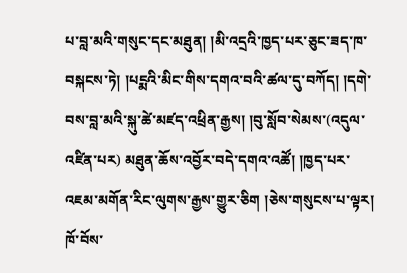པ་བླ་མའི་གསུང་དང་མཐུན། །མི་འདྲའི་ཁྱད་པར་ཅུང་ཟད་ཁ་བསྐངས་ཏེ། །པངྨའི་མིང་གིས་དགའ་བའི་ཚལ་དུ་བཀོད། །དགེ་བས་བླ་མའི་སྐུ་ཚེ་མཛད་འཕྲིན་རྒྱས། །བུ་སློབ་སེམས་(འདུལ་འཛིན་པར) མཐུན་ཆོས་འབྱོར་བདེ་དགའ་འཚོ། །ཁྱད་པར་འཇམ་མགོན་རིང་ལུགས་རྒྱས་གྱུར་ཅིག །ཅེས་གསུངས་པ་ལྟར། ཁོ་བོས་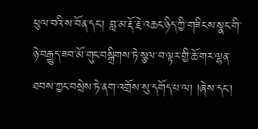ཕུལ་བའི་ས་བོན་དང་། བླ་མ་རྡོ་རྗེ་འཆང་ཉིད་ཀྱི་གཟིངས་སྣང་གི་ཉེ་བརྒྱུད་ཟབ་མོ་གུང་བསྒྲིགས་ཏེ་སྩལ་བ་ལྟར་གྱི་ཆོ་གར་ལྷན་ཐབས་ཀྱང་བསྲེས་ཏེ་ནག་འགྲོས་སུ་དགོད་པ་ལ། །ཞེས་དང་།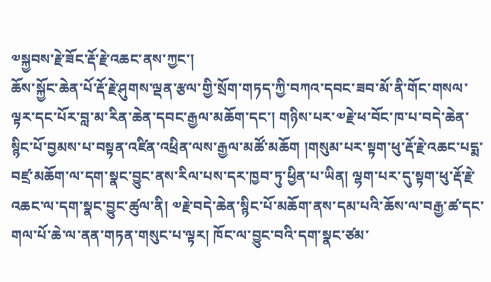༧སྐྱབས་རྗེ་ཟོང་རྡོ་རྗེ་འཆང་ནས་ཀྱང་།
ཆོས་སྐྱོང་ཆེན་པོ་རྡོ་རྗེ་ཤུགས་ལྡན་རྩལ་གྱི་སྲོག་གཏད་ཀྱི་བཀའ་དབང་ཟབ་མོ་ནི་གོང་གསལ་ལྟར་དང་པོར་བླ་མ་རིན་ཆེན་དབང་རྒྱལ་མཆོག་དང་། གཉིས་པར་༧རྗེ་ཕ་བོང་ཁ་པ་བདེ་ཆེན་སྙིང་པོ་བྱམས་པ་བསྟན་འཛིན་འཕྲིན་ལས་རྒྱལ་མཚོ་མཆོག །གསུམ་པར་སྟག་ཕུ་རྡོ་རྗེ་འཆང་པདྨ་བཛྲ་མཆོག་ལ་དག་སྣང་བྱུང་ནས་རིལ་པས་དར་ཁྱབ་ཏུ་ཕྱིན་པ་ཡིན། ལྷག་པར་དུ་སྟག་ཕུ་རྡོ་རྗེ་འཆང་ལ་དག་སྣང་བྱུང་ཚུལ་ནི། ༧རྗེ་བདེ་ཆེན་སྙིང་པོ་མཆོག་ནས་དམ་པའི་ཆོས་ལ་བརྒྱ་ཚ་དང་གལ་པོ་ཆེ་ལ་ནན་གཏན་གསུང་པ་ལྟར། ཁོང་ལ་བྱུང་བའི་དག་སྣང་ཙམ་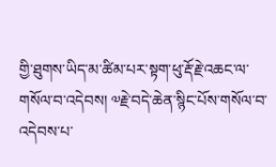གྱི་ཐུགས་ཡིད་མ་ཚིམ་པར་སྟག་ཕུ་རྡོ་རྗེ་འཆང་ལ་གསོལ་བ་འདེབས། ༧རྗེ་བདེ་ཆེན་སྙིང་པོས་གསོལ་བ་འདེབས་པ་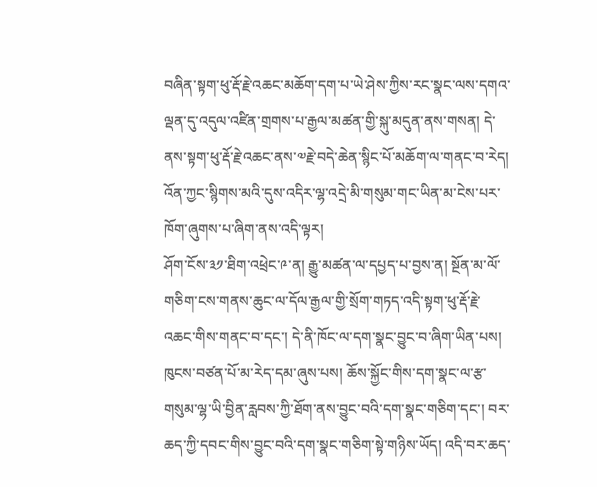བཞིན་སྟག་ཕུ་རྡོ་རྗེ་འཆང་མཆོག་དག་པ་ཡེ་ཤེས་ཀྱིས་རང་སྣང་ལས་དགའ་ལྡན་དུ་འདུལ་འཛིན་གྲགས་པ་རྒྱལ་མཚན་གྱི་སྐུ་མདུན་ནས་གསན། དེ་ནས་སྟག་ཕུ་རྡོ་རྗེ་འཆང་ནས་༧རྗེ་བདེ་ཆེན་སྙིང་པོ་མཆོག་ལ་གནང་བ་རེད། འོན་ཀྱང་སྙིགས་མའི་དུས་འདིར་ལྷ་འདྲེ་མི་གསུམ་གང་ཡིན་མ་ངེས་པར་ཁོག་ཞུགས་པ་ཞིག་ནས་འདི་ལྟར།
ཤོག་ངོས་༣༡་ཐིག་འཕྲེང་༩་ན། རྒྱུ་མཚན་ལ་དཔྱད་པ་བྱས་ན། སྔོན་མ་ལོ་གཅིག་ངས་གནས་ཆུང་ལ་དོལ་རྒྱལ་གྱི་སྲོག་གཏད་འདི་སྟག་ཕུ་རྡོ་རྗེ་འཆང་གིས་གནང་བ་དང་། དེ་ནི་ཁོང་ལ་དག་སྣང་བྱུང་བ་ཞིག་ཡིན་པས། ཁུངས་བཙན་པོ་མ་རེད་དམ་ཞུས་པས། ཆོས་སྐྱོང་གིས་དག་སྣང་ལ་རྩ་གསུམ་ལྷ་ཡི་བྱིན་རླབས་ཀྱི་ཐོག་ནས་བྱུང་བའི་དག་སྣང་གཅིག་དང་། བར་ཆད་ཀྱི་དབང་གིས་བྱུང་བའི་དག་སྣང་གཅིག་སྟེ་གཉིས་ཡོད། འདི་བར་ཆད་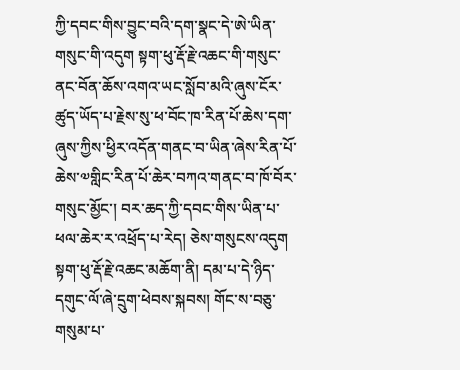ཀྱི་དབང་གིས་བྱུང་བའི་དག་སྣང་དེ་ཨེ་ཡིན་གསུང་གི་འདུག སྟག་ཕུ་རྡོ་རྗེ་འཆང་གི་གསུང་ནང་བོན་ཆོས་འགའ་ཡང་སློབ་མའི་ཞུས་ངོར་ཚུད་ཡོད་པ་རྗེས་སུ་ཕ་བོང་ཁ་རིན་པོ་ཆེས་དག་ཞུས་ཀྱིས་ཕྱིར་འདོན་གནང་བ་ཡིན་ཞེས་རིན་པོ་ཆེས་༧གླིང་རིན་པོ་ཆེར་བཀའ་གནང་བ་ཁོ་བོར་གསུང་མྱོང་། བར་ཆད་ཀྱི་དབང་གིས་ཡིན་པ་ཕལ་ཆེར་ར་འཕྲོད་པ་རེད། ཅེས་གསུངས་འདུག
སྟག་ཕུ་རྡོ་རྗེ་འཆང་མཆོག་ནི། དམ་པ་དེ་ཉིད་དགུང་ལོ་ཞེ་དྲུག་ཕེབས་སྐབས། གོང་ས་བཅུ་གསུམ་པ་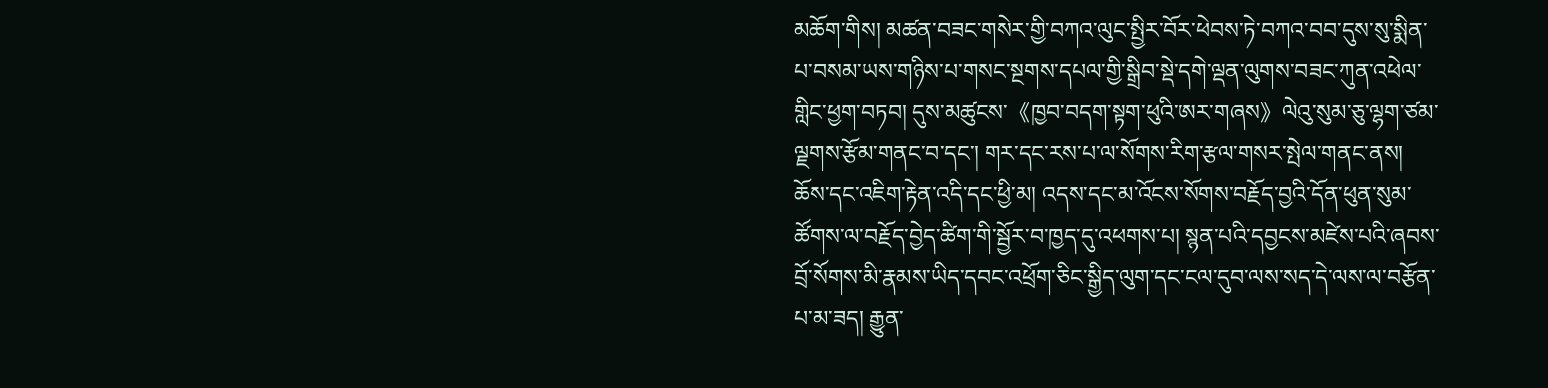མཆོག་གིས། མཚན་བཟང་གསེར་གྱི་བཀའ་ལུང་སྤྱིར་བོར་ཕེབས་ཏེ་བཀའ་བབ་དུས་སུ་སྨིན་པ་བསམ་ཡས་གཉིས་པ་གསང་སྔགས་དཔལ་གྱི་སྒྲིབ་སྡེ་དགེ་ལྡན་ལུགས་བཟང་ཀུན་འཕེལ་གླིང་ཕྱག་བཏབ། དུས་མཚུངས་《ཁྱབ་བདག་སྟག་ཕུའི་ཨར་གཞས》ལེའུ་སུམ་ཅུ་ལྷག་ཙམ་ལྗགས་རྩོམ་གནང་བ་དང་། གར་དང་རས་པ་ལ་སོགས་རིག་རྩལ་གསར་སྤེལ་གནང་ནས། ཆོས་དང་འཇིག་རྟེན་འདི་དང་ཕྱི་མ། འདས་དང་མ་འོངས་སོགས་བརྗོད་བྱའི་དོན་ཕུན་སུམ་ཚོགས་ལ་བརྗོད་བྱེད་ཚིག་གི་སྦྱོར་བ་ཁྱད་དུ་འཕགས་པ། སྙན་པའི་དབྱངས་མཛེས་པའི་ཞབས་བྲོ་སོགས་མི་རྣམས་ཡིད་དབང་འཕྲོག་ཅིང་སྒྱིད་ལུག་དང་ངལ་དུབ་ལས་སད་དེ་ལས་ལ་བརྩོན་པ་མ་ཟད། རྒྱུན་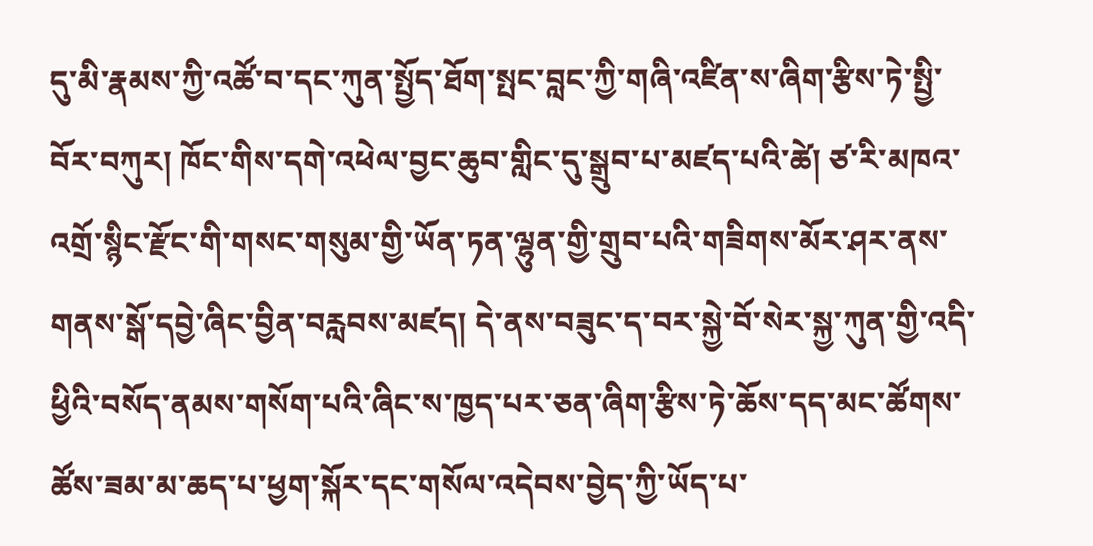དུ་མི་རྣམས་ཀྱི་འཚོ་བ་དང་ཀུན་སྤྱོད་ཐོག་སྤང་བླང་ཀྱི་གཞི་འཛིན་ས་ཞིག་རྩིས་ཏེ་སྤྱི་བོར་བཀུར། ཁོང་གིས་དགེ་འཕེལ་བྱང་ཆུབ་གླིང་དུ་སྒྲུབ་པ་མཛད་པའི་ཚེ། ཙ་རི་མཁའ་འགྲོ་སྙིང་རྫོང་གི་གསང་གསུམ་གྱི་ཡོན་ཏན་ལྷུན་གྱི་གྲུབ་པའི་གཟིགས་མོར་ཤར་ནས་གནས་སྒོ་དབྱེ་ཞིང་བྱིན་བརླབས་མཛད། དེ་ནས་བཟུང་ད་བར་སྐྱེ་བོ་སེར་སྐྱ་ཀུན་གྱི་འདི་ཕྱིའི་བསོད་ནམས་གསོག་པའི་ཞིང་ས་ཁྱད་པར་ཅན་ཞིག་རྩིས་ཏེ་ཆོས་དད་མང་ཚོགས་ཚོས་ཟམ་མ་ཆད་པ་ཕྱག་སྐོར་དང་གསོལ་འདེབས་བྱེད་ཀྱི་ཡོད་པ་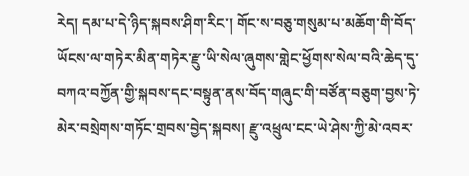རེད། དམ་པ་དེ་ཉིད་སྐབས་ཤིག་རིང་། གོང་ས་བཅུ་གསུམ་པ་མཆོག་གི་བོད་ཡོངས་ལ་གཏེར་མིན་གཏེར་རྫུ་ཡི་སེལ་ཞུགས་གླེང་ཕྱོགས་སེལ་བའི་ཆེད་དུ་བཀའ་བཀྱོན་གྱི་སྐབས་དང་བསྟུན་ནས་བོད་གཞུང་གི་བཙོན་བཅུག་བྱས་ཏེ་མེར་བསྲེགས་གཏོང་གྲབས་བྱེད་སྐབས། རྫུ་འཕྲུལ་ངང་ཡེ་ཤེས་ཀྱི་མེ་འབར་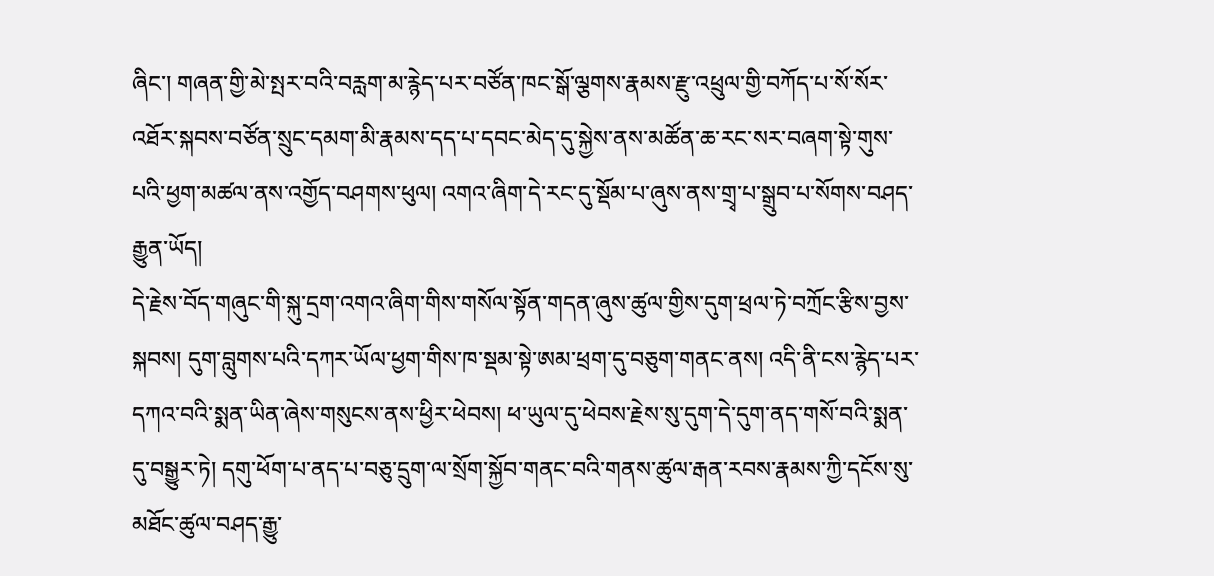ཞིང་། གཞན་གྱི་མེ་སྤར་བའི་བརླག་མ་རྙེད་པར་བཙོན་ཁང་སྒོ་ལྕགས་རྣམས་རྫུ་འཕྲུལ་གྱི་བཀོད་པ་སོ་སོར་འཐོར་སྐབས་བཙོན་སྲུང་དམག་མི་རྣམས་དད་པ་དབང་མེད་དུ་སྐྱེས་ནས་མཚོན་ཆ་རང་སར་བཞག་སྟེ་གུས་པའི་ཕྱག་མཚལ་ནས་འགྱོད་བཤགས་ཕུལ། འགའ་ཞིག་དེ་རང་དུ་སྡོམ་པ་ཞུས་ནས་གྲྭ་པ་སྒྲུབ་པ་སོགས་བཤད་རྒྱུན་ཡོད།
དེ་རྗེས་བོད་གཞུང་གི་སྐུ་དྲག་འགའ་ཞིག་གིས་གསོལ་སྟོན་གདན་ཞུས་ཚུལ་གྱིས་དུག་ཕྲལ་ཏེ་བཀྲོང་རྩིས་བྱས་སྐབས། དུག་བླུགས་པའི་དཀར་ཡོལ་ཕྱག་གིས་ཁ་སྡམ་སྟེ་ཨམ་ཕྲག་དུ་བཅུག་གནང་ནས། འདི་ནི་ངས་རྙེད་པར་དཀའ་བའི་སྨན་ཡིན་ཞེས་གསུངས་ནས་ཕྱིར་ཕེབས། ཕ་ཡུལ་དུ་ཕེབས་རྗེས་སུ་དུག་དེ་དུག་ནད་གསོ་བའི་སྨན་དུ་བསྒྱུར་ཏེ། དགུ་ཕོག་པ་ནད་པ་བཅུ་དྲུག་ལ་སྲོག་སྐྱོབ་གནང་བའི་གནས་ཚུལ་རྒན་རབས་རྣམས་ཀྱི་དངོས་སུ་མཐོང་ཚུལ་བཤད་རྒྱུ་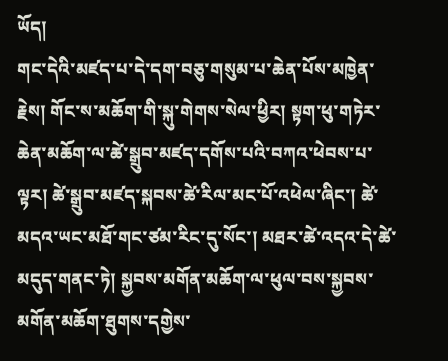ཡོད།
གང་དེའི་མཛད་པ་དེ་དག་བཅུ་གསུམ་པ་ཆེན་པོས་མཁྱེན་རྗེས། གོང་ས་མཆོག་གི་སྐུ་གེགས་སེལ་ཕྱིར། སྟག་ཕུ་གཏེར་ཆེན་མཆོག་ལ་ཚེ་སྒྲུབ་མཛད་དགོས་པའི་བཀའ་ཕེབས་པ་ལྟར། ཚེ་སྒྲུབ་མཛད་སྐབས་ཚེ་རིལ་མང་པོ་འཕེལ་ཞིང་། ཚེ་མདའ་ཡང་མཐོ་གང་ཙམ་རིང་དུ་སོང་། མཐར་ཚེ་འདའ་དེ་ཚེ་མདུད་གནང་ཏེ། སྐྱབས་མགོན་མཆོག་ལ་ཕུལ་བས་སྐྱབས་མགོན་མཆོག་ཐུགས་དགྱེས་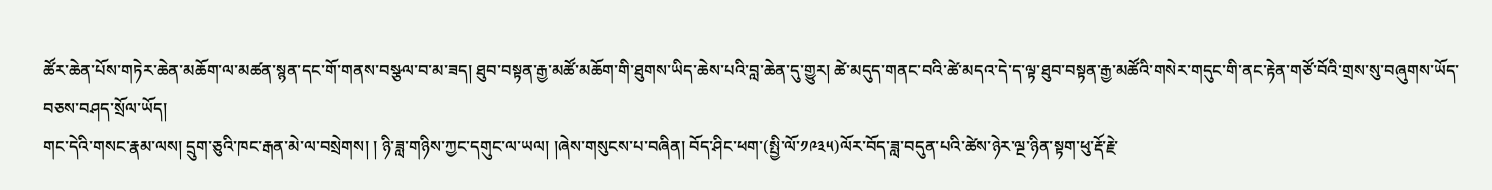ཚོར་ཆེན་པོས་གཏེར་ཆེན་མཆོག་ལ་མཚན་སྙན་དང་གོ་གནས་བསྩལ་བ་མ་ཟད། ཐུབ་བསྟན་རྒྱ་མཚོ་མཆོག་གི་ཐུགས་ཡིད་ཆེས་པའི་བླ་ཆེན་དུ་གྱུར། ཚེ་མདུད་གནང་བའི་ཚེ་མདའ་དེ་ད་ལྟ་ཐུབ་བསྟན་རྒྱ་མཚོའི་གསེར་གདུང་གི་ནང་རྟེན་གཙོ་བོའི་གྲས་སུ་བཞུགས་ཡོད་བཅས་བཤད་སྲོལ་ཡོད།
གང་དེའི་གསང་རྣམ་ལས། དྲུག་ཅུའི་ཁང་རྒན་མེ་ལ་བསྲེགས། ། ཉི་ཟླ་གཉིས་ཀྱང་དགུང་ལ་ཡལ། །ཞེས་གསུངས་པ་བཞིན། བོད་ཤིང་ཕག་(སྤྱི་ལོ་༡༩༣༥)ལོར་བོད་ཟླ་བདུན་པའི་ཚེས་ཉེར་ལྔ་ཉིན་སྟག་ཕུ་རྡོ་རྗེ་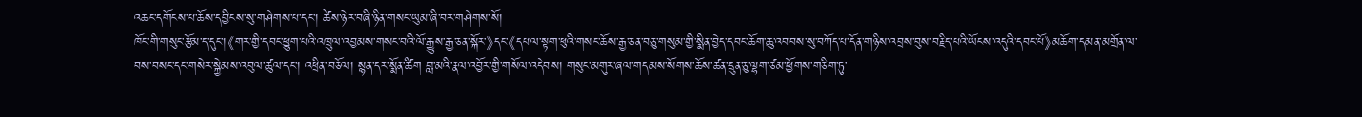འཆང་དགོངས་པ་ཆོས་དབྱིངས་སུ་གཤེགས་པ་དང་། ཚེས་ཉེར་བཞི་ཉིན་གསང་ཡུམ་ཞི་བར་གཤེགས་སོ།
ཁོང་གི་གསུང་རྩོམ་ད་དུང་།《གར་གྱི་དབང་ཕྱུག་པའི་འཁྲུལ་འབྱམས་གསང་བའི་ལོ་རྒྱུས་རྒྱ་ཅན་སྐོར་》དང་《དཔལ་སྟག་ཕུའི་གསང་ཆོས་རྒྱ་ཅན་བཅུ་གསུམ་གྱི་སྨིན་བྱེད་དབང་ཆོག་ཆུ་འབབས་སུ་བཀོད་པ་དོན་གཉིས་འབྲས་བུས་བརྗིད་པའི་ཡོངས་འདུའི་དབང་པོ》མཆོག་དམན་མགྲོན་ལ་བས་བསང་དང་གསེར་སྐྱེམས་འབུལ་ཚུལ་དང་། འཕྲིན་བཅོལ། སྙན་དར་སྨོན་ཚིག བླ་མའི་རྣལ་འབྱོར་གྱི་གསོལ་འདེབས། གསུང་མགུར་ཞལ་གདམས་སོགས་ཆོས་ཚན་དྲུན་ཅུ་ལྷག་ཙམ་ཕྱོགས་གཅིག་ཏུ་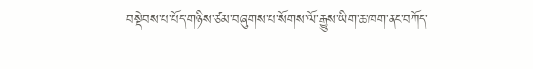བསྡེབས་པ་པོད་གཉིས་ཙམ་བཞུགས་པ་སོགས་ལོ་རྒྱུས་ཡིག་ཆ་ཁག་ནང་བཀོད་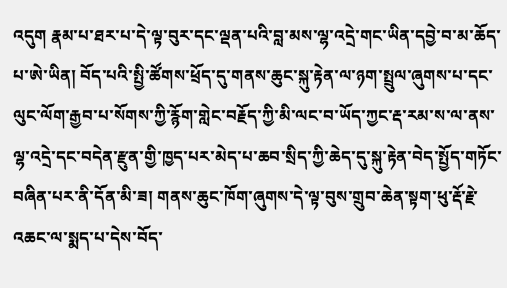འདུག རྣམ་པ་ཐར་པ་དེ་ལྟ་བུར་དང་ལྡན་པའི་བླ་མས་ལྷ་འདྲེ་གང་ཡིན་དབྱེ་བ་མ་ཆོད་པ་ཨེ་ཡིན། བོད་པའི་སྤྱི་ཚོགས་ཕྲོད་དུ་གནས་ཆུང་སྐུ་རྟེན་ལ་ཉག་སྤྲུལ་ཞུགས་པ་དང་ལུང་ལོག་རྒྱབ་པ་སོགས་ཀྱི་རྙོག་གླེང་བརྗོད་ཀྱི་མི་ལང་བ་ཡོད་ཀྱང་རྡ་རམ་ས་ལ་ནས་ལྷ་འདྲེ་དང་བདེན་རྫུན་གྱི་ཁྱད་པར་མེད་པ་ཆབ་སྲིད་ཀྱི་ཆེད་དུ་སྐུ་རྟེན་བེད་སྤྱོད་གཏོང་བཞིན་པར་ནི་དོན་མི་ཟ། གནས་ཆུང་ཁོག་ཞུགས་དེ་ལྟ་བུས་གྲུབ་ཆེན་སྟག་ཕུ་རྡོ་རྗེ་འཆང་ལ་སྨད་པ་དེས་བོད་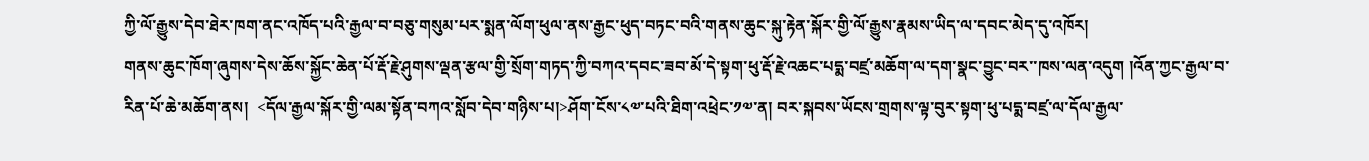ཀྱི་ལོ་རྒྱུས་དེབ་ཐེར་ཁག་ནང་འཁོད་པའི་རྒྱལ་བ་བཅུ་གསུམ་པར་སྨན་ལོག་ཕུལ་ནས་རྒྱང་ཕུད་བཏང་བའི་གནས་ཆུང་སྐུ་རྟེན་སྐོར་གྱི་ལོ་རྒྱུས་རྣམས་ཡིད་ལ་དབང་མེད་དུ་འཁོར།
གནས་ཆུང་ཁོག་ཞུགས་དེས་ཆོས་སྐྱོང་ཆེན་པོ་རྡོ་རྗེ་ཤུགས་ལྡན་རྩལ་གྱི་སྲོག་གཏད་ཀྱི་བཀའ་དབང་ཟབ་མོ་དེ་སྟག་ཕུ་རྡོ་རྗེ་འཆང་པདྨ་བཛྲ་མཆོག་ལ་དག་སྣང་བྱུང་བར་་ཁས་ལན་འདུག །འོན་ཀྱང་རྒྱལ་བ་རིན་པོ་ཆེ་མཆོག་ནས།  <དོལ་རྒྱལ་སྐོར་གྱི་ལམ་སྟོན་བཀའ་སློབ་དེབ་གཉིས་པ།>ཤོག་ངོས་༨༧་པའི་ཐིག་འཕྲེང་༡༧་ན། བར་སྐབས་ཡོངས་གྲགས་ལྟ་བུར་སྟག་ཕུ་པདྨ་བཛྲ་ལ་དོལ་རྒྱལ་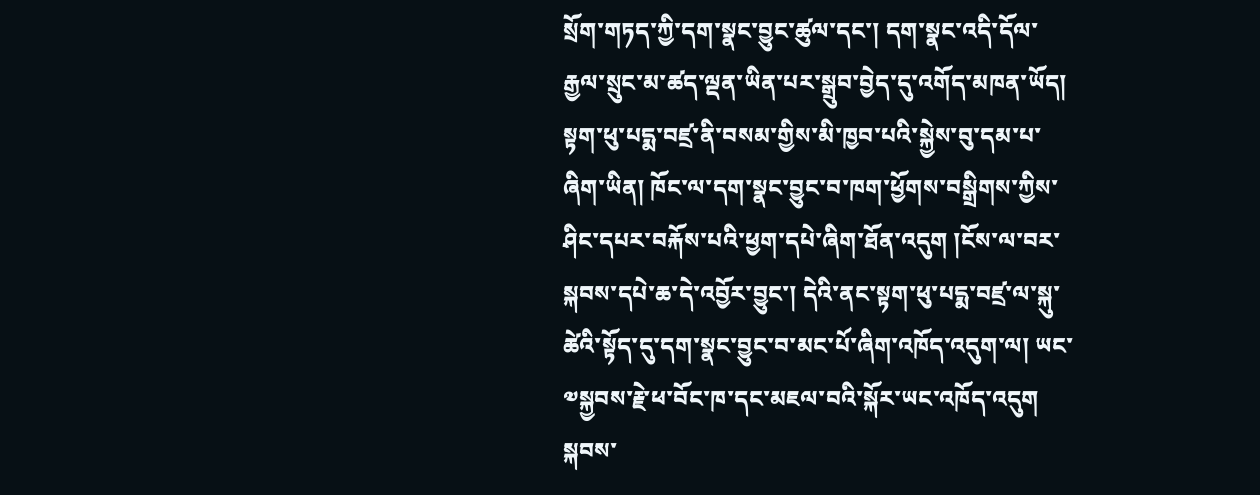སྲོག་གཏད་ཀྱི་དག་སྣང་བྱུང་ཚུལ་དང་། དག་སྣང་འདི་དོལ་རྒྱལ་སྲུང་མ་ཚད་ལྡན་ཡིན་པར་སྒྲུབ་བྱེད་དུ་འགོད་མཁན་ཡོད། སྟག་ཕུ་པདྨ་བཛྲ་ནི་བསམ་གྱིས་མི་ཁྱབ་པའི་སྐྱེས་བུ་དམ་པ་ཞིག་ཡིན། ཁོང་ལ་དག་སྣང་བྱུང་བ་ཁག་ཕྱོགས་བསྒྲིགས་ཀྱིས་ཤིང་དཔར་བརྐོས་པའི་ཕྱག་དཔེ་ཞིག་ཐོན་འདུག །ངོས་ལ་བར་སྐབས་དཔེ་ཆ་དེ་འབྱོར་བྱུང་། དེའི་ནང་སྟག་ཕུ་པདྨ་བཛྲ་ལ་སྐུ་ཚེའི་སྟོད་དུ་དག་སྣང་བྱུང་བ་མང་པོ་ཞིག་འཁོད་འདུག་ལ། ཡང་༧སྐྱབས་རྗེ་ཕ་བོང་ཁ་དང་མཇལ་བའི་སྐོར་ཡང་འཁོད་འདུག སྐབས་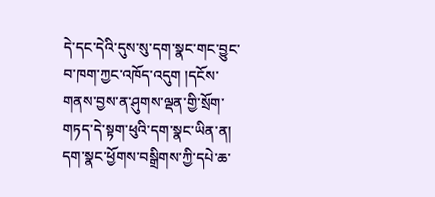དེ་དང་དེའི་དུས་སུ་དག་སྣང་གང་བྱུང་བ་ཁག་ཀྱང་འཁོད་འདུག །དངོས་གནས་བྱས་ན་ཤུགས་ལྡན་གྱི་སྲོག་གཏད་དེ་སྟག་ཕུའི་དག་སྣང་ཡིན་ན། དག་སྣང་ཕྱོགས་བསྒྲིགས་ཀྱི་དཔེ་ཆ་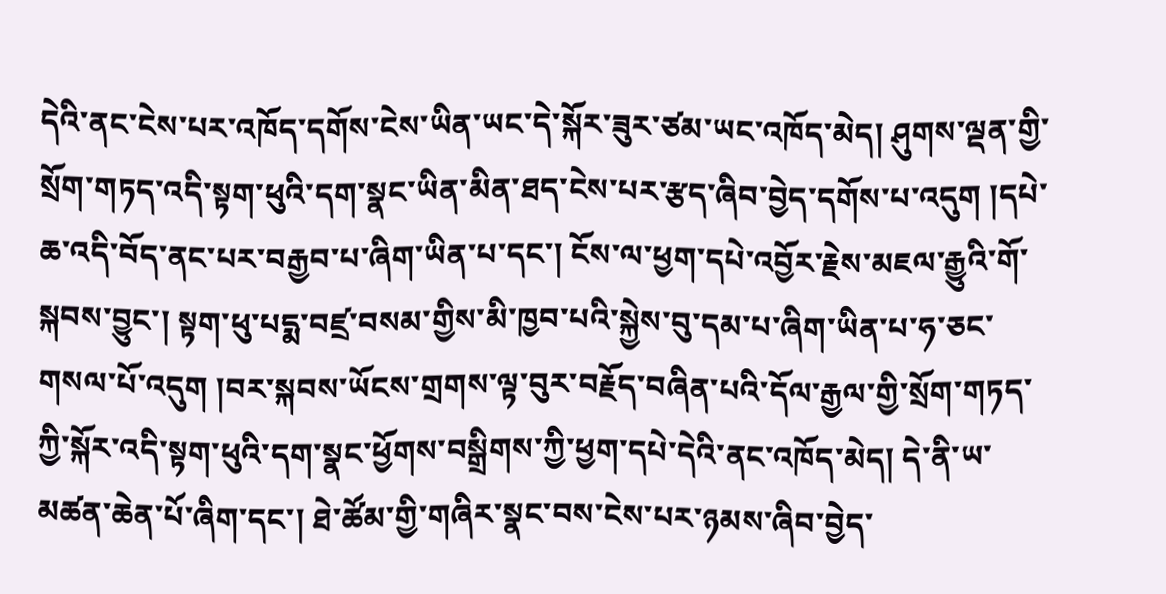དེའི་ནང་ངེས་པར་འཁོད་དགོས་ངེས་ཡིན་ཡང་དེ་སྐོར་ཟུར་ཙམ་ཡང་འཁོད་མེད། ཤུགས་ལྡན་གྱི་སྲོག་གཏད་འདི་སྟག་ཕུའི་དག་སྣང་ཡིན་མིན་ཐད་ངེས་པར་རྩད་ཞིབ་བྱེད་དགོས་པ་འདུག །དཔེ་ཆ་འདི་བོད་ནང་པར་བརྒྱབ་པ་ཞིག་ཡིན་པ་དང་། ངོས་ལ་ཕྱག་དཔེ་འབྱོར་རྗེས་མཇལ་རྒྱུའི་གོ་སྐབས་བྱུང་། སྟག་ཕུ་པདྨ་བཛྲ་བསམ་གྱིས་མི་ཁྱབ་པའི་སྐྱེས་བུ་དམ་པ་ཞིག་ཡིན་པ་ཧ་ཅང་གསལ་པོ་འདུག །བར་སྐབས་ཡོངས་གྲགས་ལྟ་བུར་བརྗོད་བཞིན་པའི་དོལ་རྒྱལ་གྱི་སྲོག་གཏད་ཀྱི་སྐོར་འདི་སྟག་ཕུའི་དག་སྣང་ཕྱོགས་བསྒྲིགས་ཀྱི་ཕྱག་དཔེ་དེའི་ནང་འཁོད་མེད། དེ་ནི་ཡ་མཚན་ཆེན་པོ་ཞིག་དང་། ཐེ་ཚོམ་གྱི་གཞིར་སྣང་བས་ངེས་པར་ཉམས་ཞིབ་བྱེད་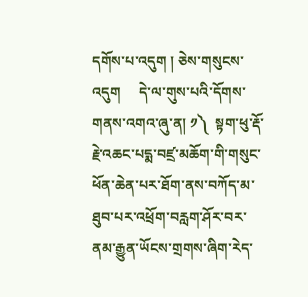དགོས་པ་འདུག ། ཅེས་གསུངས་འདུག     དེ་ལ་གུས་པའི་དོགས་གནས་འགའ་ཞུ་ན། ༡༽  སྟག་ཕུ་རྡོ་རྗེ་འཆང་པདྨ་བཛྲ་མཆོག་གི་གསུང་ཕོན་ཆེན་པར་ཐོག་ནས་བཀོད་མ་ཐུབ་པར་འཕྲོག་བརླག་ཤོར་བར་ནམ་རྒྱུན་ཡོངས་གྲགས་ཞིག་རེད་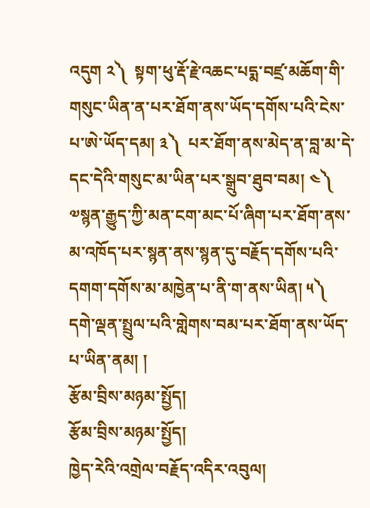འདུག ༢༽  སྟག་ཕུ་རྡོ་རྗེ་འཆང་པདྨ་བཛྲ་མཆོག་གི་གསུང་ཡིན་ན་པར་ཐོག་ནས་ཡོད་དགོས་པའི་ངེས་པ་ཨེ་ཡོད་དམ། ༣༽  པར་ཐོག་ནས་མེད་ན་བླ་མ་དེ་དང་དེའི་གསུང་མ་ཡིན་པར་སྒྲུབ་ཐུབ་བམ། ༤༽  ༧སྙན་རྒྱུད་ཀྱི་མན་ངག་མང་པོ་ཞིག་པར་ཐོག་ནས་མ་འཁོད་པར་སྙན་ནས་སྙན་དུ་བརྗོད་དགོས་པའི་དགག་དགོས་མ་མཁྱེན་པ་ནི་ག་ནས་ཡིན། ༥༽  དགེ་ལྡན་སྤྲུལ་པའི་གླེགས་བམ་པར་ཐོག་ནས་ཡོད་པ་ཡིན་ནམ། །
རྩོམ་བྲིས་མཉམ་སྤྱོད།
རྩོམ་བྲིས་མཉམ་སྤྱོད།
ཁྱེད་རེའི་འགྲེལ་བརྗོད་འདིར་འབུལ།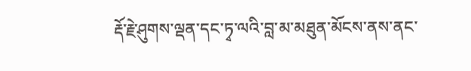རྡོ་རྗེ་ཤུགས་ལྡན་དང་ཏྭ་ལའི་བླ་མ་མཐུན་མོངས་ནས་ནང་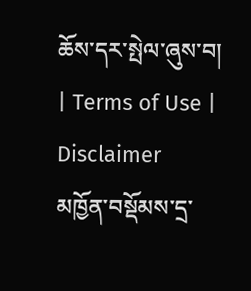ཆོས་དར་སྤེལ་ཞུས་བ། | Terms of Use | Disclaimer
མཁྱོན་བསྡོམས་དྲ་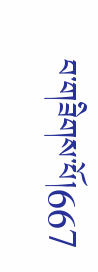བ་གཟིགས་པོ།667